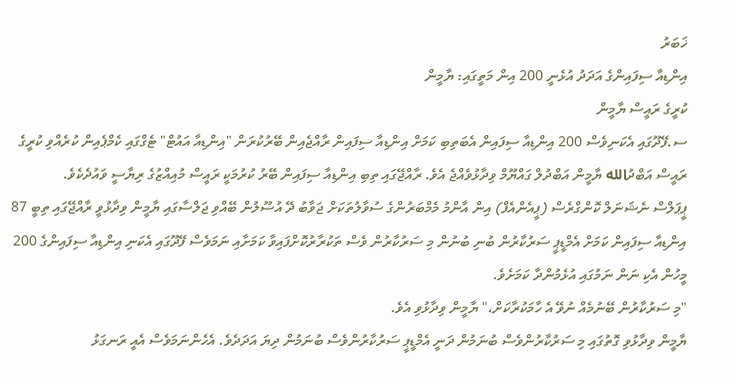ޚަބަރު
އިންޑިއާ ސިފައިންގެ އަދަދު އުޅެނީ 200 އިން މަތީގައި: ޔާމީން
ކުރީގެ ރައީސް ޔާމީން
ސ.ފޭދޫގައި އެކަނިވެސް 200 އިންޑިއާ ސިފައިން އެބަތިބި ކަމަށް އިންޑިއާ ސިފައިން ރާއްޖެއިން ބޭރުކުރަން "އިންޑިއާ އައުޓް" ޓެގްގައި ކެމްޕެއިން ކުރެއްވި ކުރީގެ ރައީސް އަބްދުالله ޔާމީން އަބްދުލް ގައްޔޫމް ވިދާޅުވެއްޖެ އެވެ. ރާއްޖޭގައި ތިބި އިންޑިއާ ސިފައިން ބޭރު ކުރުމަކީ ރައީސް މުއިއްޒުގެ ރިޔާސީ ވައުދެކެވެ.
ޕީޕަލްސް ނެޝަނަލް ކޮންގްރެސް (ޕީއެންއެފް) އިން އާންމު މެމްބަރުންގެ ސުވާލުތަކަށް ޖަވާބު ދޭ އުސޫލުން ބޭއްވި ޖަލްސާގައި ޔާމީން ވިދާޅުވީ ރާއްޖޭގައި ތިބީ 87 އިންޑިއާ ސިފައިން ކަމަށް އެމްޑީޕީ ސަރުކާރުން ބުނި ބުނުން މި ސަރުކާރުން ވެސް ތަކުރާރުކޮށްފައިވާ ކަމަށާއި ނަމަވެސް ފޭދޫގައި އެކަނި އިންޑިއާ ސިފައިންގެ 200 މީހުން އެކި ނަން ނަމުގައި އުޅެމުންދާ ކަމަށެވެ.
"މި ސަރުކާރުން ބޭނުމެއް ނުވޭ އެ ހާމަކުރާކަށް،" ޔާމީން ވިދާޅުވި އެވެ.
ޔާމީން ވިދާޅުވި ގޮތުގައި މި ސަރުކާރުންވެސް ބުނަމުން ދަނީ އެމްޑީޕީ ސަރުކާރުންވެސް ބުނަމުން ދިޔަ އަދަދެވެ. އެހެންނަމަވެސް އެއީ ރަނގަޅު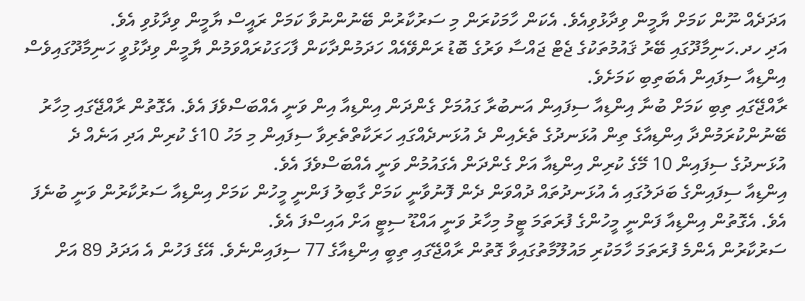އަދަދެއް ނޫން ކަމަށް ޔާމީން ވިދާޅުވިއެވެ. އެކަން ހާމަކުރަން މި ސަރުކާރުން ބޭނުންނުވާ ކަމަށް ރައީސް ޔާމީން ވިދާޅުވި އެވެ.
އަދި ހދ.ހަނިމާދޫގައި ބޭރު ޤައުމުތަކުގެ ޖެޓް ޖައްސާ ވަރުގެ ބޮޑު ރަންވޭއެއް ހަދަމުންދާކަން ފާހަގަކުރައްވަމުން ޔާމީން ވިދާޅުވީ ހަނިމާދޫގައިވެސް އިންޑިއާ ސިފައިން އެބަތިބި ކަމަށެވެ.
ރާއްޖޭގައި ތިބި ކަމަށް ބުނާ އިންޑިއާ ސިފައިން އަނބުރާ ގައުމަށް ގެންދަން އިންޑިއާ އިން ވަނީ އެއްބަސްވެފަ އެވެ. އެގޮތުން ރާއްޖޭގައި މިހާރު ބޭނުންކުރަމުންދާ އިންޑިއާގެ ތިން އުޅަނދުގެ ތެރެއިން ދެ އުޅަނދެއްގައި ހަރަކާތްތެރިވާ ސިފައިން މި މަހު 10ގެ ކުރިން އަދި އަނެއް ދެ އުޅަނދުގެ ސިފައިން 10 މޭގެ ކުރިން އިންޑިއާ އަށް ގެންދަން އެގައުމުން ވަނީ އެއްބަސްވެފަ އެވެ.
އިންޑިއާ ސިފައިންގެ ބަދަލުގައި އެ އުޅަނދުތައް ދުއްވަން ދެން ފޮނުވާނީ ކަމަށް ގާބިލު ފަންނީ މީހުން ކަމަށް އިންޑިއާ ސަރުކާރުން ވަނީ ބުނެފަ އެވެ. އެގޮތުން އިންޑިއާ ފަންނީ މީހުންގެ ފުރަތަމަ ޓީމު މިހާރު ވަނީ އައްޑޫ ސިޓީ އަށް އައިސްފަ އެވެ.
ސަރުކާރުން އެންމެ ފުރަތަމަ ހާމަކުރި މައުލޫމާތުގައިވާ ގޮތުން ރާއްޖޭގައި ތިބީ އިންޑިއާގެ 77 ސިފައިންނެވެ. އޭގެ ފަހުން އެ އަދަދު 89 އަށް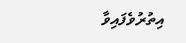އިތުރުވެފައިވާ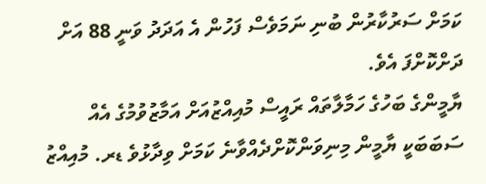ކަމަށް ސަރުކާރުން ބުނި ނަމަވެސް ފަހުން އެ އަދަދު ވަނީ 88 އަށް ދަށްކޮށްފަ އެވެ.
ޔާމީންގެ ބަހުގެ ހަމާލާތައް ރައީސް މުއިއްޒުއަށް އަމާޒުވުމުގެ އެއް ސަބަބަކީ ޔާމީން މިނިވަންކޮށްދެއްވާނެ ކަމަށް ވިދާޅުވެ ޑރ. މުއިއްޒު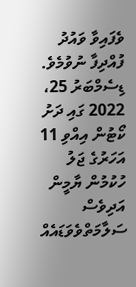ވެފައިވާ ވައުދު ފުއްދިފާ ނުވުމެވެ. ޑިސެމްބަރު 25، 2022 ގައި ދަށު ކޯޓުން އިއްވި 11 އަހަރުގެ ޖަލު ހުކުމުން ޔާމީން އަދިވެސް ސަލާމަތްވެވަޑައެއް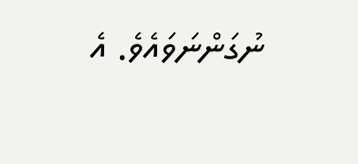ނުގަންނަވައެވެ. އެ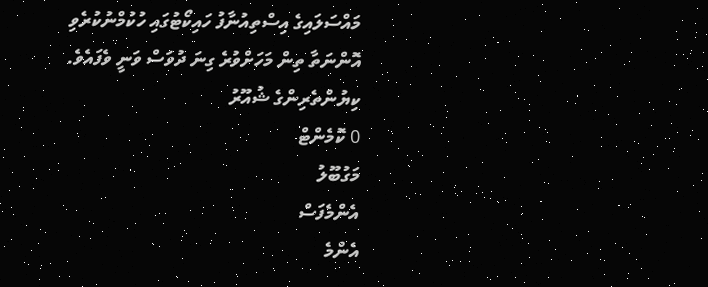މައްސަލައިގެ އިސްތިއުނާފު ހައިކޯޓުގައި ހުކުމްނުކުރެވި އޮންނަތާ ތިން މަހަށްވުރެ ގިނަ ދުވަސް ވަނީ ވެފައެވެ.
ކިޔުންތެރިންގެ ޝުއޫރު
0 ކޮމެންޓް
މަގުބޫލު
އެންމެފަސް
އެންމެ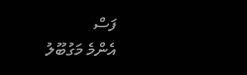ފަސް
އެންމެ މަގުބޫލު